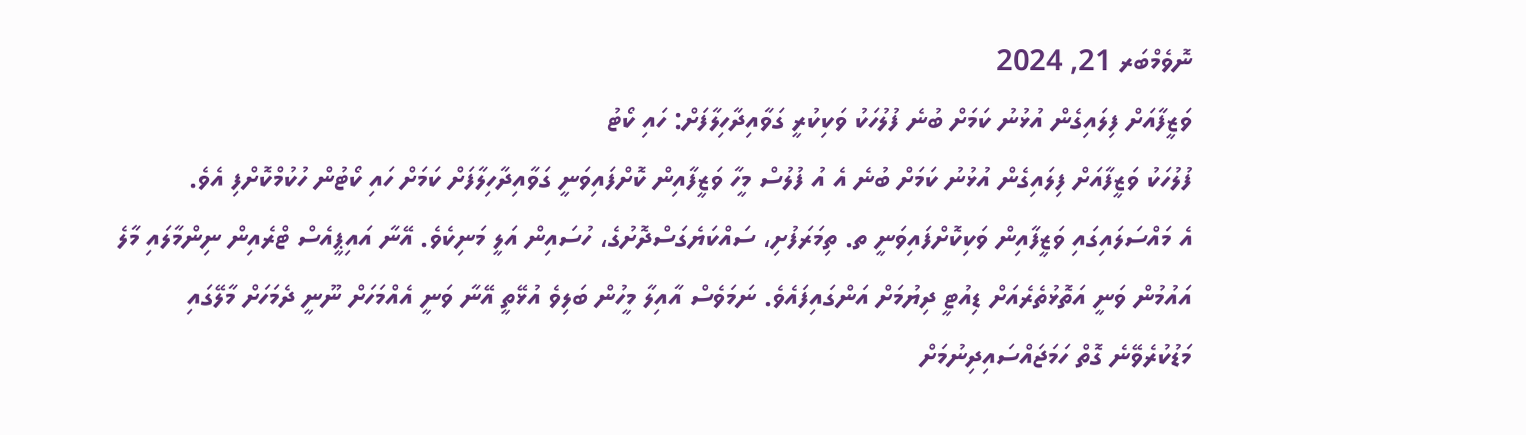ނޮވެމްބަރ 21, 2024
ވަޒީފާއަށް ފިލައިގެން އުޅުނު ކަމަށް ބުނެ ފުލުހަކު ވަކިކުރީ ގަވާއިދާހިލާފަށް: ހައި ކޯޓު
ފުލުހަކު ވަޒީފާއަށް ފިލައިގެން އުޅުނު ކަމަށް ބުނެ އެ އު ފުލުސް މީހާ ވަޒީފާއިން ކޮށްފައިވަނީ ގަވާއިދާހިލާފަށް ކަމަށް ހައި ކޯޓުން ހުކުމްކޮށްފި އެވެ.
އެ މައްސަލައިގައި ވަޒީފާއިން ވަކިކޮށްފައިވަނީ ތ. ތިމަރަފުށި، ސައްކަޔެގަސްދޮށުގެ، ހުސައިން އަލީ މަނިކެވެ. އޭނާ އައިޕީއެސް ޓްރެއިން ނިންމާލައި މާލެ އައުމުން ވަނީ އަތޮޅުތެރެއަށް ޑިއުޓީ ދިޔުމަށް އަންގައިފައެވެ. ނަމަވެސް އާއިލާ މީހުން ބަލިވެ އުޅޭތީ އޭނާ ވަނީ އެއްމަހަށް ނޫނީ ދެމަހަށް މާލޭގައި މަޑުކުރެވޭނެ ގޮތް ހަމަޖައްސައިދިނުމަށް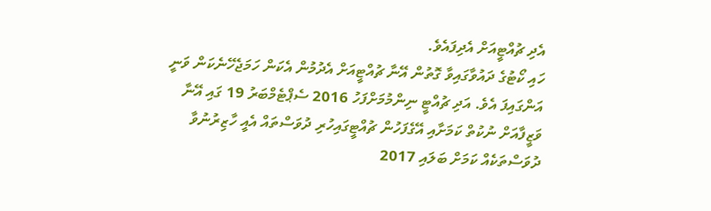އެދި ޗުއްޓީއަށް އެދިފައެވެ.
ހައި ކޯޓުގެ ދައުވާގައިވާ ގޮތުން އޭނާ ޗުއްޓީއަށް އެދުމުން އެކަން ހަމަޖެހޭނެކަން ވަނީ އަންގައިފަ އެވެ. އަދި ޗުއްޓީ ނިންމުމަށްފަހު 2016 ސެޕްޓެމްބަރު 19 ގައި އޭނާ ވަޒީފާއަށް ނުކުތް ކަމަށާއި އޭގެފަހުން ޗުއްޓީގައިހުރި ދުވަސްތައް އެއީ ހާޒިރުނުވާ ދުވަސްތަކެއް ކަމަށް ބަލައި 2017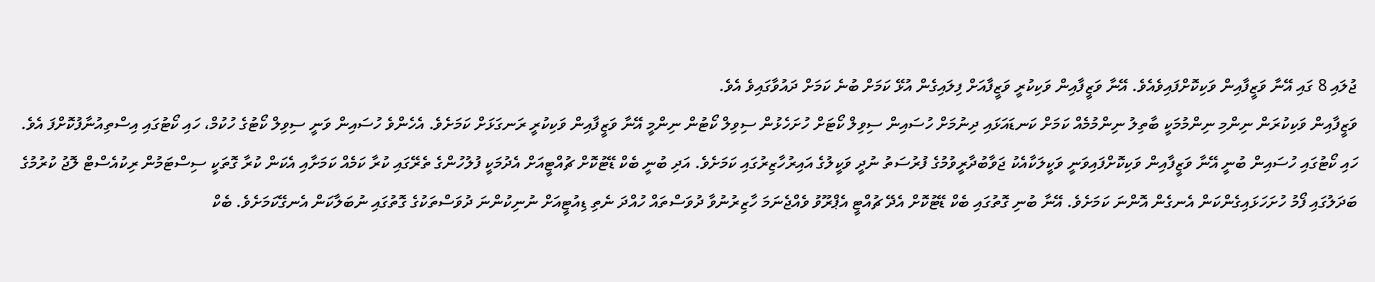ޖުލައި 8 ގައި އޭނާ ވަޒީފާއިން ވަކިކޮށްފައިވެއެވެ. އޭނާ ވަޒީފާއިން ވަކިކުރީ ވަޒީފާއަށް ފިލައިގެން އުޅޭ ކަމަށް ބުނެ ކަމަށް ދައުވާގައިވެ އެވެ.
ވަޒީފާއިން ވަކިކުރަން ނިންމި ނިންމުމަކީ ބާތިލު ނިންމުމެއް ކަމަށް ކަނޑައަޅައި ދިނުމަށް ހުސައިން ސިވިލް ކޯޓަށް ހުށަހެޅުން ސިވިލް ކޯޓުން ނިންމީ އޭނާ ވަޒީފާއިން ވަކިކުރީ ރަނގަޅަށް ކަމަށެވެ. އެހެންވެ ހުސައިން ވަނީ ސިވިލް ކޯޓުގެ ހުކުމް، ހައި ކޯޓުގައި އިސްތިއުނާފުކޮށްފަ އެވެ.
ހައި ކޯޓުގައި ހުސައިން ބުނީ އޭނާ ވަޒީފާއިން ވަކިކޮށްފައިވަނީ ވަކީލަކާއެކު ޖަވާބުދާރީވުމުގެ ފުރުސަތު ނުދީ ވަކީލުގެ އައިރުހާޒިރުގައި ކަމަށެވެ. އަދި ބުނީ ބެކް ޑޭޓުކޮށް ޗުއްޓީއަށް އެދުމަކީ ފުލުހުންގެ ތެރޭގައި ކުރާ ކަމެއް ކަމަށާއި އެކަން ކުރާ ގޮތަކީ ސިސްޓަމުން ރިކުއެސްޓް ލޮޖު ކުރުމުގެ ބަދަލުގައި ފޯމު ހުށަހަޅައިގެންކަން އެނގެން އޮންނަ ކަމަށެވެ. އޭނާ ބުނި ގޮތުގައި ބެކް ޑޭޓުކޮށް އެދޭ ޗުއްޓީ އެޕްރޫވު ވެއްޖެނަމަ ހާޒިރުނުވާ ދުވަސްތައް ހުއްދަ ނެތި ޑިއުޓީއަށް ނުނިކުންނަ ދުވަސްތަކުގެ ގޮތުގައި ނުބަލާކަން އެނގޭކަމަށެވެ. ބެކް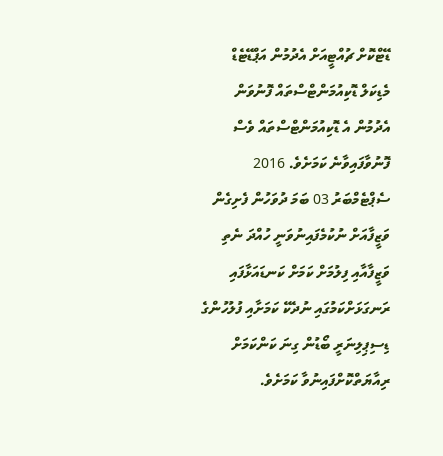ޑޭޓްކޮށް ޗުއްޓީއަށް އެދުމުން އަޕްޑޭޓެޑް މެޑިކަލް ޑޮކިއުމަންޓްސްތައް ފޮނުވަން އެދުމުން އެ ޑޮކިއުމަންޓްސްތައް ވެސް ފޮނުވާފައިވާނެ ކަމަށެވެ. 2016 ސެޕްޓެމްބަރު 03 ބަމަ ދުވަހުން ފެށިގެން ވަޒީފާއަށް ނުކުމެފައިނުވަނީ ހުއްދަ ނެތި ވަޒީފާއާއި ފިލުމަށް ކަމަށް ކަނޑައަޅާފައި ރަނގަޅަށްކަމުގައި ނުދެކޭ ކަމަށާއި ފުލުހުންގެ ޑިސިޕިލިނަރީ ބޯޑުން ގިނަ ކަންކަމަށް ރިއާޔަތްކޮށްފައިނުވާ ކަމަށެވެ.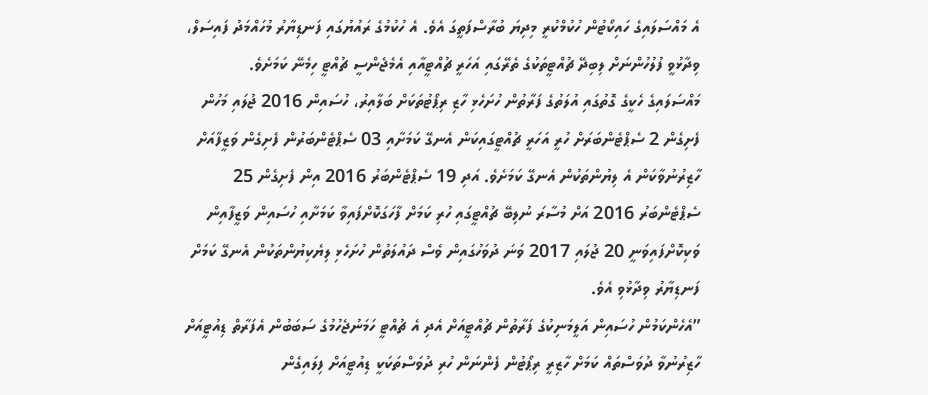އެ މައްސަލައިގެ ހައިކޯޓުން ހުކުމްކުރީ މިދިޔަ ބުރާސްފަތީގަ އެވެ. އެ ހުކުމުގެ ރައުޔުގައި ފަނޑިޔާރު މުހައްމަދު ފައިސަލް، ވިދާޅުވީ ފުލުހުންނަށް ލިބިދޭ ޗުއްޓީތަކުގެ ތެރޭގައި އަހަރީ ޗުއްޓީއާއި އެމެޖެންސީ ޗުއްޓީ ހިމެނޭ ކަމަށެވެ.
މައްސަލައިގެ ހެކީގެ ގޮތުގައި އުލަތުގެ ފަރާތުން ހުށަހެޅި ހާޒި ރިޕޯޓުތަކަށް ބަލާއިރު، ހުސައިން 2016 ޖުލައި މަހުން ފެށިގެން 2 ސެޕްޓެންބަރަށް ހުރީ އަހަރީ ޗުއްޓީގައިކަން އެނގޭ ކަމަށާއި 03 ސެޕްޓެންބަރުން ފެށިގެން ވަޒީފާއަށް ހާޒިރުނުވާކަން އެ ލިޔުންތަކުން އެނގޭ ކަމަށެވެ. އަދި 19 ސެޕްޓެންބަރު 2016 އިން ފެށިގެން 25 ސެޕްޓެންބަރު 2016 އަށް މުސާރަ ނުލިބޭ ޗުއްޓީގައި ހުރި ކަމަށް ފާހަގަކޮށްފައިވާ ކަމަށާއި ހުސައިން ވަޒީފާއިން ވަކިކޮށްފައިވަނީ 20 ޖުލައި 2017 ވަނަ ދުވަހުގައިން ވެސް ދައުލަތުން ހުށަހެޅި ލިޔެކިޔުންތަކުން އެނގޭ ކަމަށް ފަނޑިޔާރު ވިދާޅުވި އެވެ.
”އެހެންކަމުން ހުސައިން އަލީމަނިކުގެ ފަރާތުން ޗުއްޓީއަށް އެދި އެ ޗުއްޓީ ހަމަނުޖެހުމުގެ ސަބަބުން އެފަރާތް ޑިއުޓީއަށް ހާޒިރުނުވާ ދުވަސްތައް ކަމަށް ހާޒިރީ ރިޕޯޓުން ފެންނަން ހުރި ދުވަސްތަކަކީ ޑިއުޓީއަށް ފިލައިގެން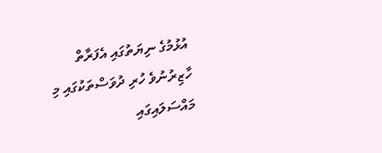އުޅުމުގެ ނިޔަތުގައި އެފަރާތް ހާޒިރުނުވެ ހުރި ދުވަސްތަކުގައި މި މައްސަލައިގައި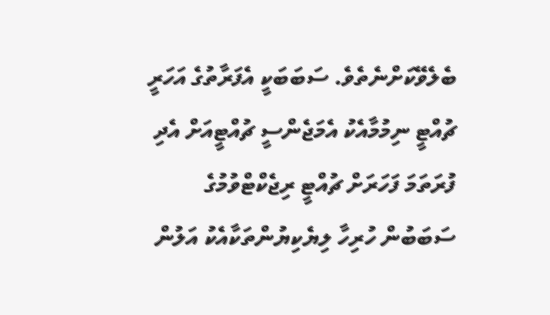ބެލެވޭކަށްނެތެވެ. ސަބަބަކީ އެފަރާތުގެ އަހަރީ ޗުއްޓީ ނިމުމާއެކު އެމަޖެންސީ ޗުއްޓީއަށް އެދި ފުރަތަމަ ފަހަރަށް ޗުއްޓީ ރިޖެކްޓްވުމުގެ ސަބަބުން ހުރިހާ ލިޔެކިޔުންތަކާއެކު އަލުން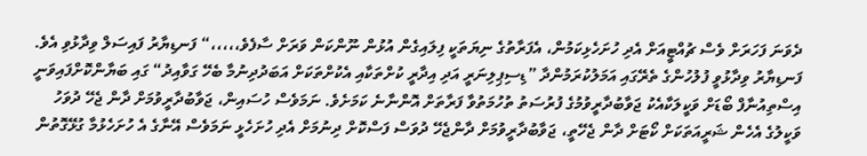ދެވަނަ ފަހަރަށް ވެސް ޗުއްޓީއަށް އެދި ހުށަހެޅިކަމުން، އެފަރާތުގެ ނިޔަތަކީ ފިލައިގެން އުޅުން ނޫންކަން ވަރަށް ސާފެވެ،،،،،“ ފަނޑިޔާރު ފައިސަލް ވިދާޅުވި އެވެ.
ފަނޑިޔާރު ވިދާޅުވީ ފުލުހުންގެ ތެރޭގައި އަމަލުކުރަމުންދާ ”ޑިސިޕިލިނަރީ އަދި އިދާރީ ކުށްތަކާއި އެކުށްތަކަށް އަބަދުދިނުމާ ބެހޭ ގަވާއިދު“ ގައި ބަޔާންކޮށްފައިވަނީ އިސްތިއުނާފް ބޯޑަށް ވަކީލަކާއެކު ޖަވާބުދާރީވުމުގެ ފުރުސަތު ތުހުމަތުވާ ފަރާތަށް އޮންނާނެ ކަމަށެވެ. ނަމަވެސް ހުސައިން، ޖަވާބުދާރީވުމަށް ދާން ޖެހޭ ދުވަހު ވަކީލުގެ އެހެން ޝަރީއަތަކަށް ކޯޓަށް ދާން ޖެހޭތީ، ޖަވާބުދާރީވުމަށް ދާންޖެހޭ ދުވަސް ފަސްކޮށް ދިނުމަށް އެދި ހުށަހެޅީ ނަމަވެސް އޭނާގެ އެ ހުށަހެޅުމާ ގުޅޭގޮތުން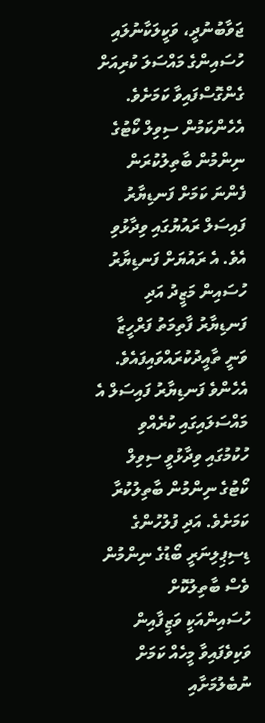ޖަވާބުނުދީ، ވަކީލަކާނުލައި ހުސައިންގެ މައްސަލަ ކުރިއަށް ގެންގޮސްފައިވާ ކަމަށެވެ.
އެހެންކަމުން ސިވިލް ކޯޓުގެ ނިންމުން ބާތިލުކުރަން ފެންނަ ކަމަށް ފަނޑިޔާރު ފައިސަލް ރައުޔުގައި ވިދާޅުވި އެވެ. އެ ރައުޔަށް ފަނޑިޔާރު ހުސައިން މަޒީދު އަދި ފަނޑިޔާރު ފާތިމަތު ފަރްހީޒާ ވަނީ ތާއީދުކުރައްވައިފައެވެ.
އެހެންވެ ފަނޑިޔާރު ފައިސަލް އެ މައްސަލައިގައި ކުރެއްވި ހުކުމުގައި ވިދާޅުވީ ސިވިލް ކޯޓުގެ ނިންމުން ބާތިލުކުރާ ކަމަށެވެ. އަދި ފުލުހުންގެ ޑިސިޕިލިނަރީ ބޯޑުގެ ނިންމުން ވެސް ބާތިލުކޮށް
ހުސައިންއަކީ ވަޒީފާއިން ވަކިވެފައިވާ މީހެއް ކަމަށް ނުބެލުމަށާއި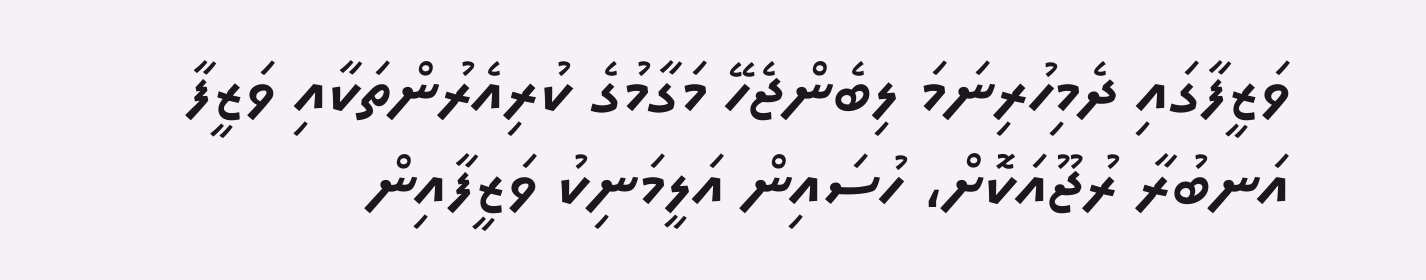ވަޒީފާގައި ދެމިހުރިނަމަ ލިބެންޖެހޭ މަގާމުގެ ކުރިއެރުންތަކާއި ވަޒީފާ އަނބުރާ ރުޖޫއަކޮށް، ހުސައިން އަލީމަނިކު ވަޒީފާއިން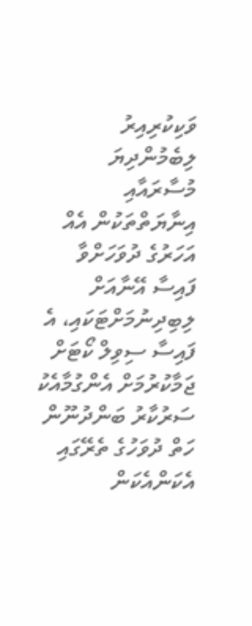ވަކިކުރިއިރު ލިބެމުންދިޔަ މުސާރައާއި އިނާޔަތްތަކުން އެއް އަހަރުގެ ދުވަހަށްވާ ފައިސާ އޭނާއަށް ލިބިދިނުމަށްޓަކައި، އެ ފައިސާ ސިވިލް ކޯޓަށް ޖަމާކުރުމަށް އެންގުމާއެކު ސަރުކާރު ބަންދުނޫން ހަތް ދުވަހުގެ ތެރޭގައި އެކަންއެކަން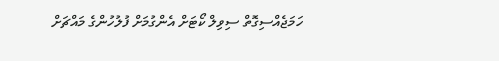ހަމަޖެއްސިގޮތް ސިވިލް ކޯޓަށް އެންގުމަށް ފުލުހުންގެ މައްޗަށް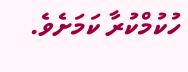ހުކުމްކުރާ ކަމަށެވެ.